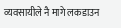व्यवसायीले नै मागे लकडाउन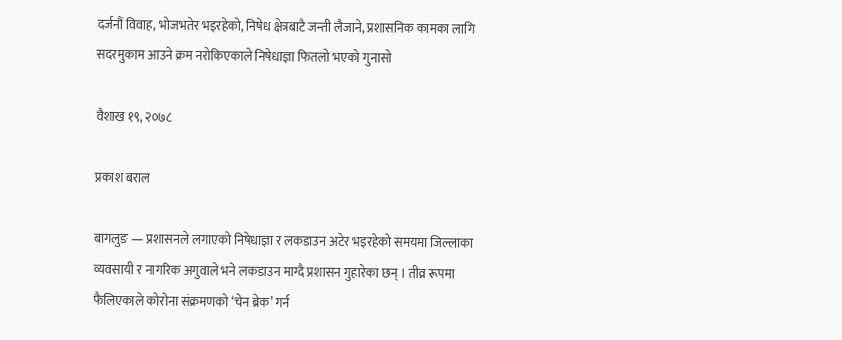दर्जनौं विवाह, भोजभतेर भइरहेको, निषेध क्षेत्रबाटै जन्ती लैजाने, प्रशासनिक कामका लागि सदरमुकाम आउने क्रम नरोकिएकाले निषेधाज्ञा फितलो भएको गुनासो

वैशाख १९, २०७८

प्रकाश बराल

बागलुङ — प्रशासनले लगाएको निषेधाज्ञा र लकडाउन अटेर भइरहेको समयमा जिल्लाका व्यवसायी र नागरिक अगुवाले भने लकडाउन माग्दै प्रशासन गुहारेका छन् । तीव्र रूपमा फैलिएकाले कोरोना संक्रमणको ‘चेन ब्रेक’ गर्न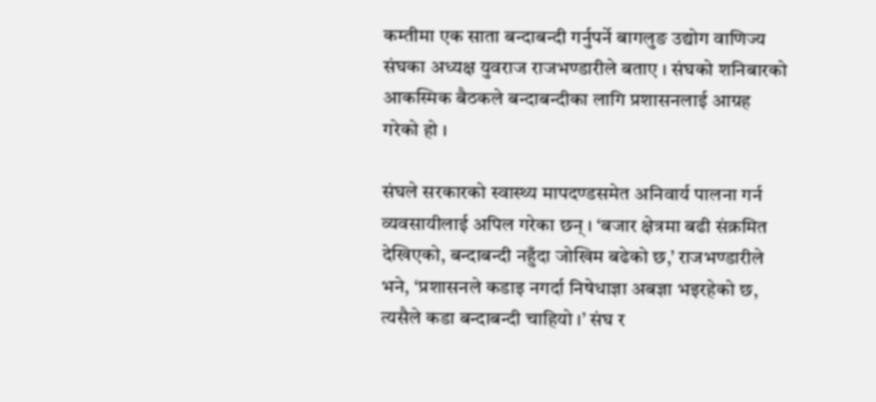कम्तीमा एक साता बन्दाबन्दी गर्नुपर्ने बागलुङ उद्योग वाणिज्य संघका अध्यक्ष युवराज राजभण्डारीले बताए । संघको शनिबारको आकस्मिक बैठकले बन्दाबन्दीका लागि प्रशासनलाई आग्रह गरेको हो ।

संघले सरकारको स्वास्थ्य मापदण्डसमेत अनिवार्य पालना गर्न व्यवसायीलाई अपिल गरेका छन् । ‘बजार क्षेत्रमा बढी संक्रमित देखिएको, बन्दाबन्दी नहुँदा जोखिम बढेको छ,’ राजभण्डारीले भने, ‘प्रशासनले कडाइ नगर्दा निषेधाज्ञा अबज्ञा भइरहेको छ, त्यसैले कडा बन्दाबन्दी चाहियो ।’ संघ र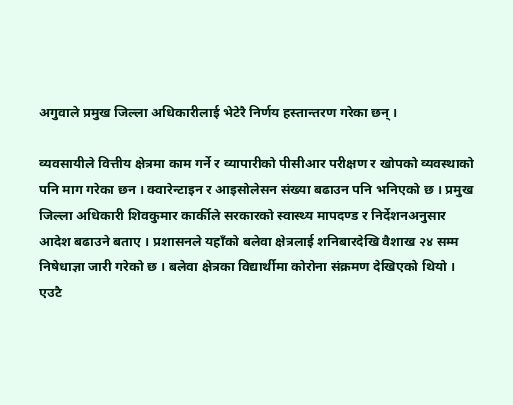अगुवाले प्रमुख जिल्ला अधिकारीलाई भेटेरै निर्णय हस्तान्तरण गरेका छन् ।

व्यवसायीले वित्तीय क्षेत्रमा काम गर्ने र व्यापारीको पीसीआर परीक्षण र खोपको व्यवस्थाको पनि माग गरेका छन । क्वारेन्टाइन र आइसोलेसन संख्या बढाउन पनि भनिएको छ । प्रमुख जिल्ला अधिकारी शिवकुमार कार्कीले सरकारको स्वास्थ्य मापदण्ड र निर्देशनअनुसार आदेश बढाउने बताए । प्रशासनले यहाँको बलेवा क्षेत्रलाई शनिबारदेखि वैशाख २४ सम्म निषेधाज्ञा जारी गरेको छ । बलेवा क्षेत्रका विद्यार्थीमा कोरोना संक्रमण देखिएको थियो । एउटै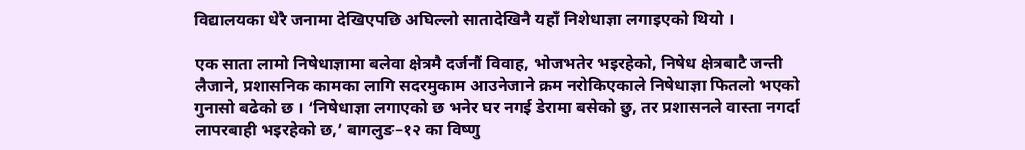विद्यालयका धेरै जनामा देखिएपछि अघिल्लो सातादेखिनै यहाँ निशेधाज्ञा लगाइएको थियो ।

एक साता लामो निषेधाज्ञामा बलेवा क्षेत्रमै दर्जनौं विवाह, भोजभतेर भइरहेको, निषेध क्षेत्रबाटै जन्ती लैजाने, प्रशासनिक कामका लागि सदरमुकाम आउनेजाने क्रम नरोकिएकाले निषेधाज्ञा फितलो भएको गुनासो बढेको छ । ‘निषेधाज्ञा लगाएको छ भनेर घर नगई डेरामा बसेको छु, तर प्रशासनले वास्ता नगर्दा लापरबाही भइरहेको छ,’ बागलुङ–१२ का विष्णु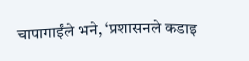चापागाईंले भने, ‘प्रशासनले कडाइ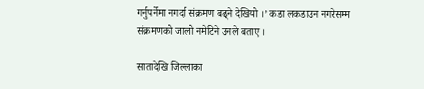गर्नुपर्नेमा नगर्दा संक्रमण बढ्ने देखियो ।’ कडा लकडाउन नगरेसम्म संक्रमणको जालो नमेटिने उनले बताए ।

सातादेखि जिल्लाका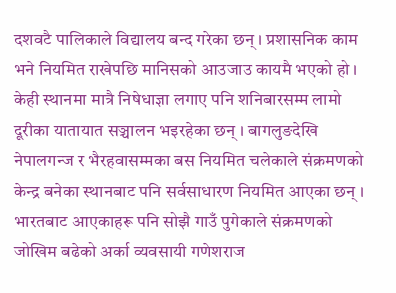दशवटै पालिकाले विद्यालय बन्द गरेका छन् । प्रशासनिक काम भने नियमित राखेपछि मानिसको आउजाउ कायमै भएको हो । केही स्थानमा मात्रै निषेधाज्ञा लगाए पनि शनिबारसम्म लामो दूरीका यातायात सञ्चालन भइरहेका छन् । बागलुङदेखि नेपालगन्ज र भैरहवासम्मका बस नियमित चलेकाले संक्रमणको केन्द्र बनेका स्थानबाट पनि सर्वसाधारण नियमित आएका छन् । भारतबाट आएकाहरू पनि सोझै गाउँ पुगेकाले संक्रमणको जोखिम बढेको अर्का व्यवसायी गणेशराज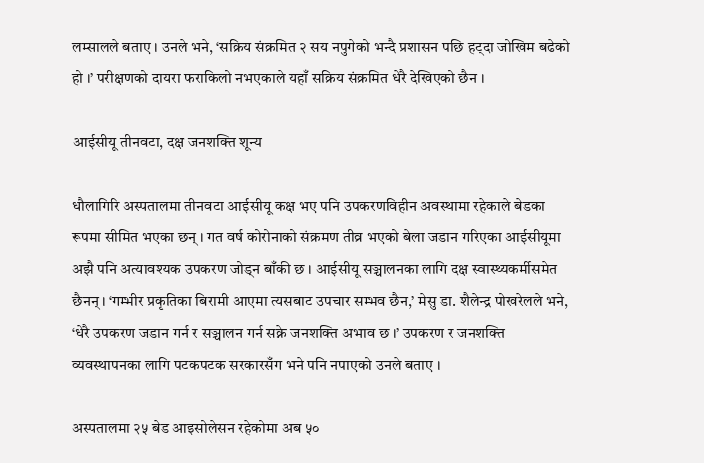लम्सालले बताए । उनले भने, ‘सक्रिय संक्रमित २ सय नपुगेको भन्दै प्रशासन पछि हट्दा जोखिम बढेको हो ।’ परीक्षणको दायरा फराकिलो नभएकाले यहाँ सक्रिय संक्रमित धेरै देखिएको छैन ।

आईसीयू तीनवटा, दक्ष जनशक्ति शून्य

धौलागिरि अस्पतालमा तीनवटा आईसीयू कक्ष भए पनि उपकरणविहीन अवस्थामा रहेकाले बेडका रूपमा सीमित भएका छन् । गत वर्ष कोरोनाको संक्रमण तीव्र भएको बेला जडान गरिएका आईसीयूमा अझै पनि अत्यावश्यक उपकरण जोड्न बाँकी छ । आईसीयू सञ्चालनका लागि दक्ष स्वास्थ्यकर्मीसमेत छैनन् । ‘गम्भीर प्रकृतिका बिरामी आएमा त्यसबाट उपचार सम्भव छैन,’ मेसु डा. शैलेन्द्र पोखरेलले भने, ‘धेरै उपकरण जडान गर्न र सञ्चालन गर्न सक्ने जनशक्ति अभाव छ ।’ उपकरण र जनशक्ति व्यवस्थापनका लागि पटकपटक सरकारसँग भने पनि नपाएको उनले बताए ।

अस्पतालमा २५ बेड आइसोलेसन रहेकोमा अब ५०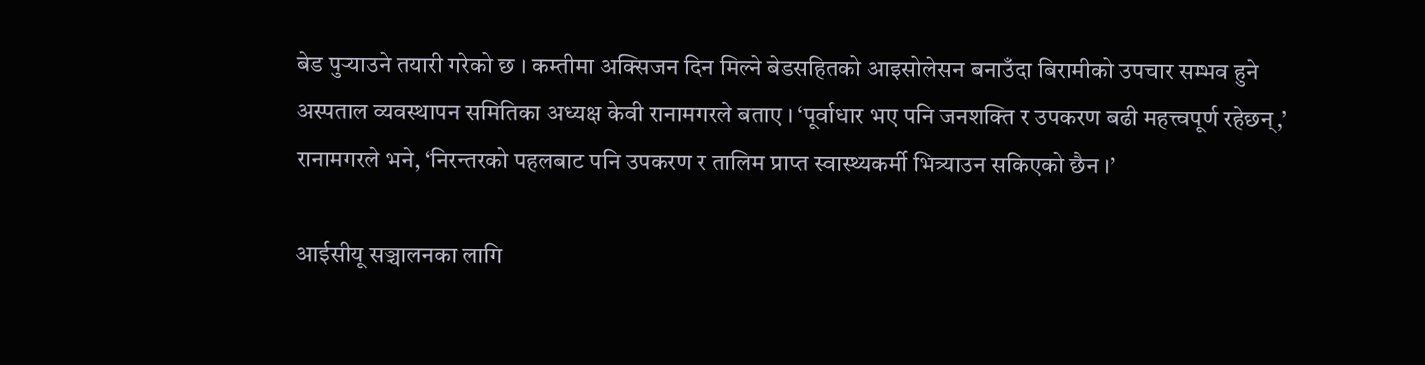बेड पुर्‍याउने तयारी गरेको छ । कम्तीमा अक्सिजन दिन मिल्ने बेडसहितको आइसोलेसन बनाउँदा बिरामीको उपचार सम्भव हुने अस्पताल व्यवस्थापन समितिका अध्यक्ष केवी रानामगरले बताए । ‘पूर्वाधार भए पनि जनशक्ति र उपकरण बढी महत्त्वपूर्ण रहेछन्,’ रानामगरले भने, ‘निरन्तरको पहलबाट पनि उपकरण र तालिम प्राप्त स्वास्थ्यकर्मी भित्र्याउन सकिएको छैन ।’

आईसीयू सञ्चालनका लागि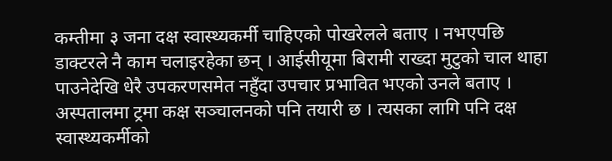कम्तीमा ३ जना दक्ष स्वास्थ्यकर्मी चाहिएको पोखरेलले बताए । नभएपछि डाक्टरले नै काम चलाइरहेका छन् । आईसीयूमा बिरामी राख्दा मुटुको चाल थाहा पाउनेदेखि धेरै उपकरणसमेत नहुँदा उपचार प्रभावित भएको उनले बताए । अस्पतालमा ट्रमा कक्ष सञ्चालनको पनि तयारी छ । त्यसका लागि पनि दक्ष स्वास्थ्यकर्मीको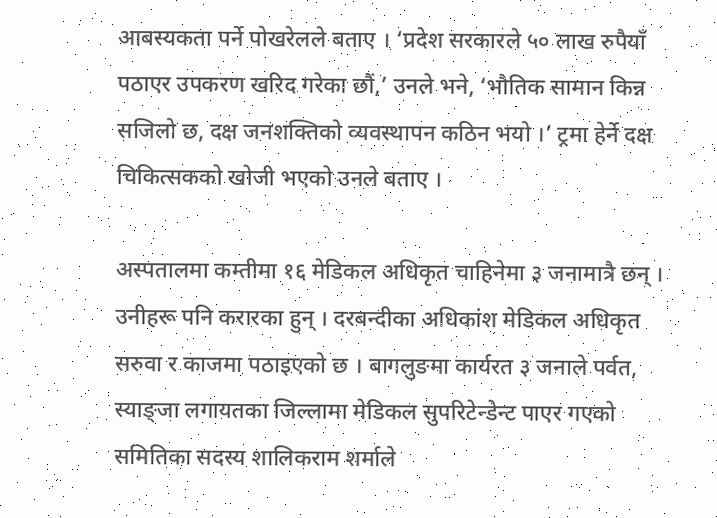आबस्यकता पर्ने पोखरेलले बताए । ‘प्रदेश सरकारले ५० लाख रुपैयाँ पठाएर उपकरण खरिद गरेका छौं,’ उनले भने, ‘भौतिक सामान किन्न सजिलो छ, दक्ष जनशक्तिको व्यवस्थापन कठिन भयो ।’ ट्रमा हेर्ने दक्ष चिकित्सकको खोजी भएको उनले बताए ।

अस्पतालमा कम्तीमा १६ मेडिकल अधिकृत चाहिनेमा ३ जनामात्रै छन् । उनीहरू पनि करारका हुन् । दरबन्दीका अधिकांश मेडिकल अधिकृत सरुवा र काजमा पठाइएको छ । बागलुङमा कार्यरत ३ जनाले पर्वत, स्याङ्जा लगायतका जिल्लामा मेडिकल सुपरिटेन्डेन्ट पाएर गएको समितिका सदस्य शालिकराम शर्माले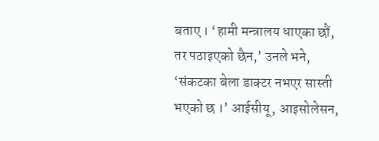बताए । ‘हामी मन्त्रालय धाएका छौं, तर पठाइएको छैन,’ उनले भने, ‘संकटका बेला डाक्टर नभएर सास्ती भएको छ ।’ आईसीयू, आइसोलेसन,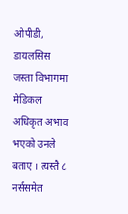ओपीडी, डायलसिस जस्ता विभागमा मेडिकल अधिकृत अभाव भएको उनले बताए । त्यस्तै ८ नर्ससमेत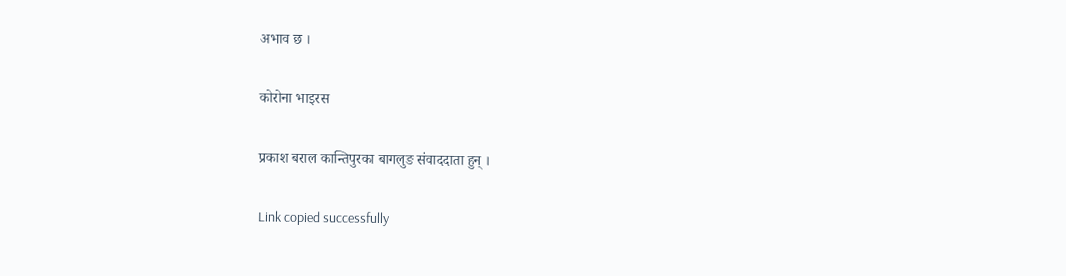अभाव छ ।

कोरोना भाइरस

प्रकाश बराल कान्तिपुरका बागलुङ संवाददाता हुन् ।

Link copied successfully